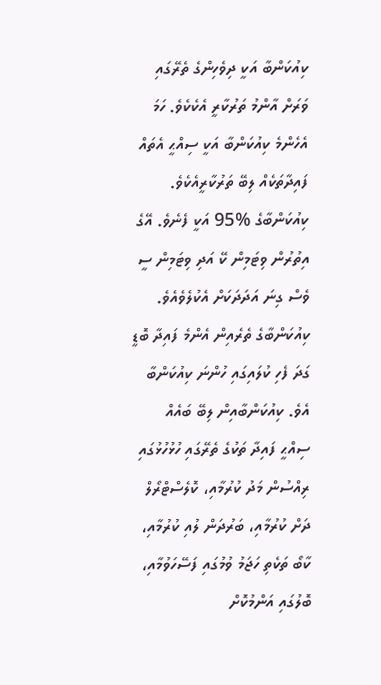ކިއުކަންބާ އަކީ ދިވެހިންގެ ތެރޭގައި ވަރަށް އާންމު ތަރުކާރީ އެކެކެވެ. ހަމަ އެހެންމެ ކިއުކަންބާ އަކީ ސިއްޙީ އެތައް ފައިދާތަކެއް ލިބޭ ތަރުކާރީއެކެވެ.
ކިއުކަންބާގެ %95 އަކީ ފެނެވެ. އޭގެ އިތުރުން ވިޓަމިން ކޭ އަދި ވިޓަމިން ސީ ވެސް ގިނަ އަދަދަކަށް އެކުލެވެއެވެ. ކިއުކަންބާގެ ތެރެއިން އެންމެ ފައިދާ ބޮޑީ ގަދަ ފެހި ކުލައިގައި ހުންނަ ކިއުކަންބާ އެވެ. ކިއުކަންބާއިން ލިބޭ ބައެއް ސިއްޙީ ފައިދާ ތަކުގެ ތެރޭގައި ހުޅުހުޅުގައި ރިއްސުން މަދު ކުރުމާއި، ކޮލެސްޓްރޯލް ދަށް ކުރުމާއި، ބަރުދަން ލުއި ކުރުމާއި، ކާބޯ ތަކެތި ހަޖަމު ވުމުގައި ފަސޭހަވުމާއި، ބޮލުގައި އަންމުކޮށް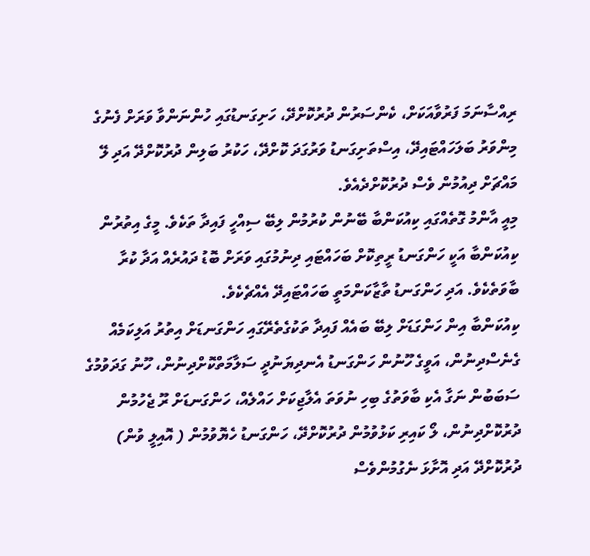ރިއްސާނަމަ ފަރުވާއަކަށް، ކެންސަރުން ދުރުކޮށްދޭ، ހަށިގަނޑުގައި ހުންނަންވާ ވަރަށް ފެނުގެ މިންވަރު ބަލަހައްޓައިދޭ، އިސްތަށިގަނޑު ވަރުގަދަ ކޮށްދޭ، ހަކުރު ބަލިން ދުރުކޮށްދޭ އަދި ލޭ މައްޗަށް ދިއުމުން ވެސް ދުރުކޮށްދެއެވެ.
މިއީ އާންމު ގޮތެއްގައި ކިއުކަންބާ ބޭނުން ކުރުމުން ލިބޭ ސިއްހީ ފައިދާ ތަކެވެ. މީގެ އިތުރުން ކިއުކަންބާ އަކީ ހަންގަނޑު ރީތިކޮށް ބަހައްޓައި ދިނުމުގައި ވަރަށް ބޮޑު ދައުރެއް އަދާ ކުރާ ބާވަތެކެވެ. އަދި ހަންގަނޑު ތާޒާކަންމަތީ ބަހައްޓައިދޭ އެއްޗެކެވެ.
ކިއުކަންބާ އިން ހަންގަޑަށް ލިބޭ ބައެއް ފައިދާ ތަކުގެތެރޭގައި ހަންގަނޑަށް އިތުރު އަލިކަމެއް ގެނެސްދިނުން، އަވީގެ ހޫނުން ހަންގަނޑު އެނދިޔަނުދީ ސަލާމަތްކޮށްދިނުން، ހޫނު ގަދަވުމުގެ ސަބަބުން ނަގާ އެކި ބާވަތުގެ ބިހި ނުވަތަ އެލާޖިކަށް ހައްލެއް، ހަންގަނޑަށް ރޫ ޖެހުމުން ދުރުކޮށްދިނުން، ލޯ ކައިރި ކަޅުވުމުން ދުރުކޮށްދޭ، ހަންގަނޑު ހެޔޮވުމުން ( އޮއިލީ ވުން) ދުރުކޮށްދޭ އަދި އޮށާޅަ ނެގުމުންވެސް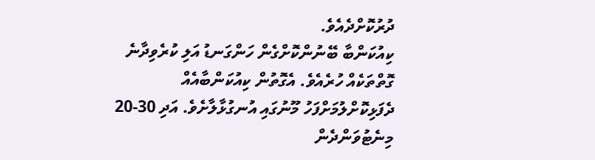ދުރުކޮށްދެއެވެ.
ކިއުކަންބާ ބޭނުންކޮށްގެން ހަންގަނޑު އަލި ކުރެވިދާނެ ގޮތްތަކެއް ހުރެއެވެ. އެގޮތުން ކިއުކަންބާއެއް ދެފަޅިކޮށްލުމަށްފަހު މޫނުގައި އުނގުޅާލާށެވެ. އަދި 30-20 މިނެޓުވަންދެން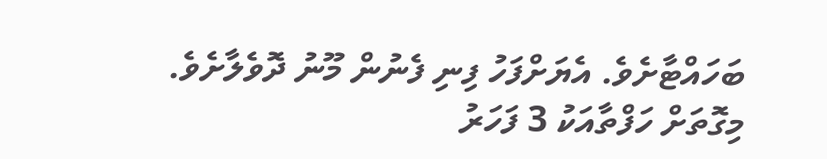ބަހައްޓާށެވެ. އެޔަށްފަހު ފިނި ފެނުން މޫނު ދޮވެލާށެވެ. މިގޮތަށް ހަފްތާއަކު 3 ފަހަރު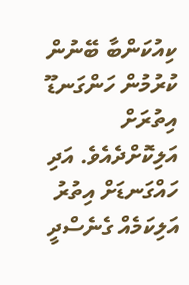ކިއުކަންބާ ބޭނުން ކުރުމުން ހަންގަނޑޫ އިތުރަށް އަލިކޮށްދެއެވެ. އަދި ހައްގަނޑަށް އިތުރު އަލިކަމެއް ގެނެސްދީ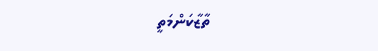ތާޒާކަންމަތީ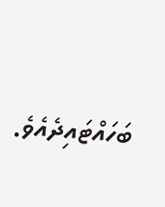ބަހައްޓައިދެއެވެ.